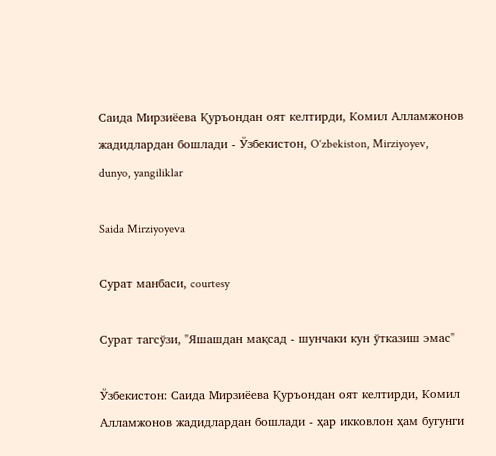Саида Мирзиёева Қуръондан оят келтирди, Комил Алламжонов жадидлардан бошлади - Ўзбекистон, O‘zbekiston, Mirziyoyev, dunyo, yangiliklar

Saida Mirziyoyeva

Сурат манбаси, courtesy

Сурат тагсўзи, "Яшашдан мақсад - шунчаки кун ўтказиш эмас"

Ўзбекистон: Саида Мирзиёева Қуръондан оят келтирди, Комил Алламжонов жадидлардан бошлади - ҳар икковлон ҳам бугунги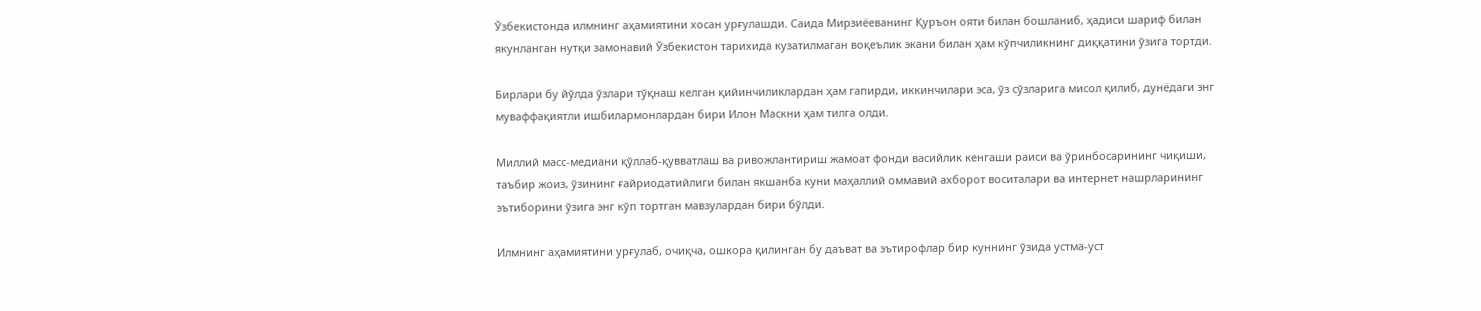Ўзбекистонда илмнинг аҳамиятини хосан урғулашди. Саида Мирзиёеванинг Қуръон ояти билан бошланиб, ҳадиси шариф билан якунланган нутқи замонавий Ўзбекистон тарихида кузатилмаган воқеълик экани билан ҳам кўпчиликнинг диққатини ўзига тортди.

Бирлари бу йўлда ўзлари тўқнаш келган қийинчиликлардан ҳам гапирди, иккинчилари эса, ўз сўзларига мисол қилиб, дунёдаги энг муваффақиятли ишбилармонлардан бири Илон Маскни ҳам тилга олди.

Миллий масс-медиани қўллаб-қувватлаш ва ривожлантириш жамоат фонди васийлик кенгаши раиси ва ўринбосарининг чиқиши, таъбир жоиз, ўзининг ғайриодатийлиги билан якшанба куни маҳаллий оммавий ахборот воситалари ва интернет нашрларининг эътиборини ўзига энг кўп тортган мавзулардан бири бўлди.

Илмнинг аҳамиятини урғулаб, очиқча, ошкора қилинган бу даъват ва эътирофлар бир куннинг ўзида устма-уст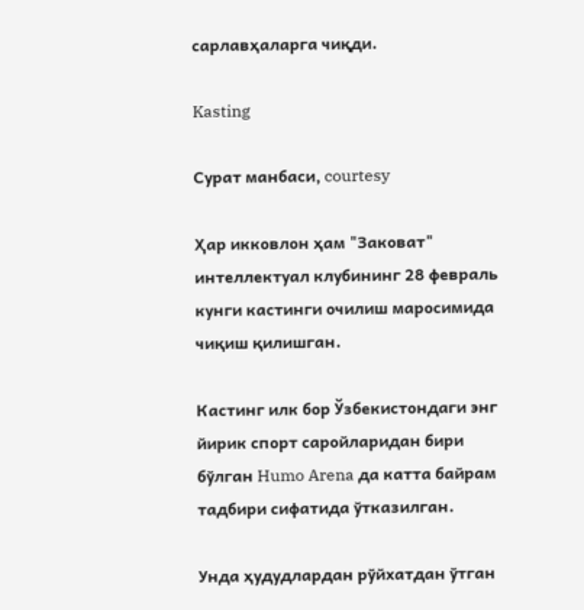сарлавҳаларга чиқди.

Kasting

Сурат манбаси, courtesy

Ҳар икковлон ҳам "Заковат" интеллектуал клубининг 28 февраль кунги кастинги очилиш маросимида чиқиш қилишган.

Кастинг илк бор Ўзбекистондаги энг йирик спорт саройларидан бири бўлган Humo Arena да катта байрам тадбири сифатида ўтказилган.

Унда ҳудудлардан рўйхатдан ўтган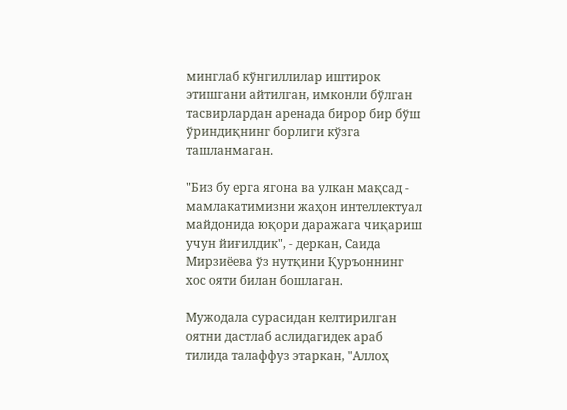минглаб кўнгиллилар иштирок этишгани айтилган, имконли бўлган тасвирлардан аренада бирор бир бўш ўриндиқнинг борлиги кўзга ташланмаган.

"Биз бу ерга ягона ва улкан мақсад - мамлакатимизни жаҳон интеллектуал майдонида юқори даражага чиқариш учун йиғилдик", - деркан, Саида Мирзиёева ўз нутқини Қуръоннинг хос ояти билан бошлаган.

Мужодала сурасидан келтирилган оятни дастлаб аслидагидек араб тилида талаффуз этаркан, "Аллоҳ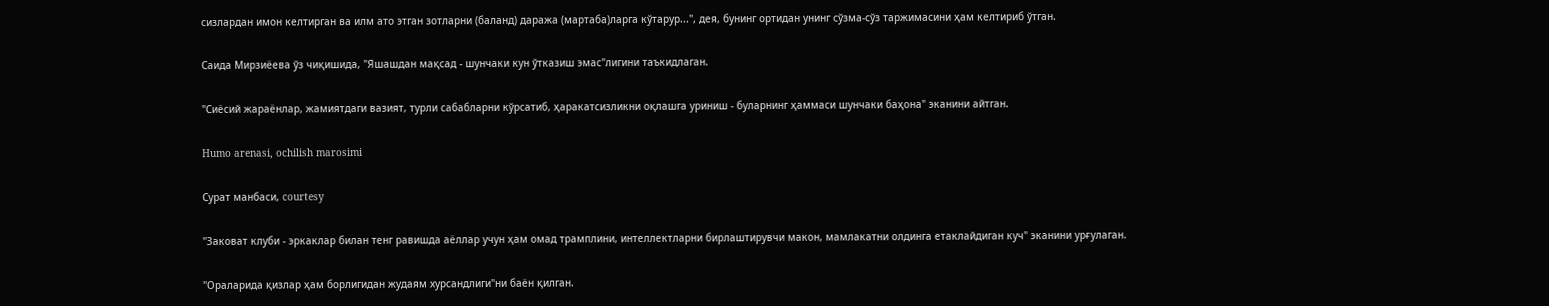сизлардан имон келтирган ва илм ато этган зотларни (баланд) даража (мартаба)ларга кўтарур...", дея, бунинг ортидан унинг сўзма-сўз таржимасини ҳам келтириб ўтган.

Саида Мирзиёева ўз чиқишида, "Яшашдан мақсад - шунчаки кун ўтказиш эмас"лигини таъкидлаган.

"Сиёсий жараёнлар, жамиятдаги вазият, турли сабабларни кўрсатиб, ҳаракатсизликни оқлашга уриниш - буларнинг ҳаммаси шунчаки баҳона" эканини айтган.

Humo arenasi, ochilish marosimi

Сурат манбаси, courtesy

"Заковат клуби - эркаклар билан тенг равишда аёллар учун ҳам омад трамплини, интеллектларни бирлаштирувчи макон, мамлакатни олдинга етаклайдиган куч" эканини урғулаган.

"Ораларида қизлар ҳам борлигидан жудаям хурсандлиги"ни баён қилган.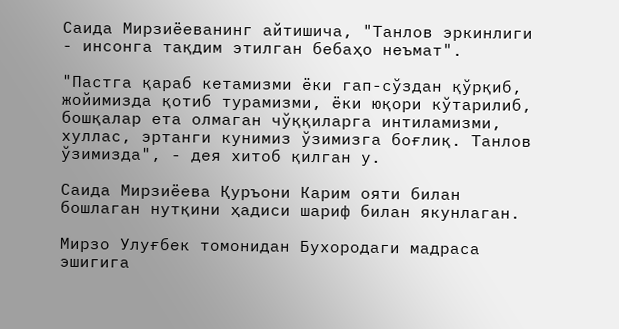Саида Мирзиёеванинг айтишича, "Танлов эркинлиги - инсонга тақдим этилган бебаҳо неъмат".

"Пастга қараб кетамизми ёки гап-сўздан қўрқиб, жойимизда қотиб турамизми, ёки юқори кўтарилиб, бошқалар ета олмаган чўққиларга интиламизми, хуллас, эртанги кунимиз ўзимизга боғлиқ. Танлов ўзимизда", - дея хитоб қилган у.

Саида Мирзиёева Қуръони Карим ояти билан бошлаган нутқини ҳадиси шариф билан якунлаган.

Мирзо Улуғбек томонидан Бухородаги мадраса эшигига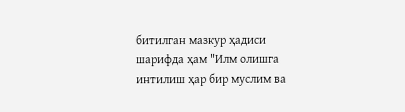битилган мазкур ҳадиси шарифда ҳам "Илм олишга интилиш ҳар бир муслим ва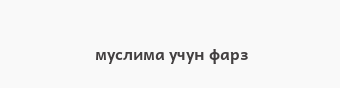муслима учун фарз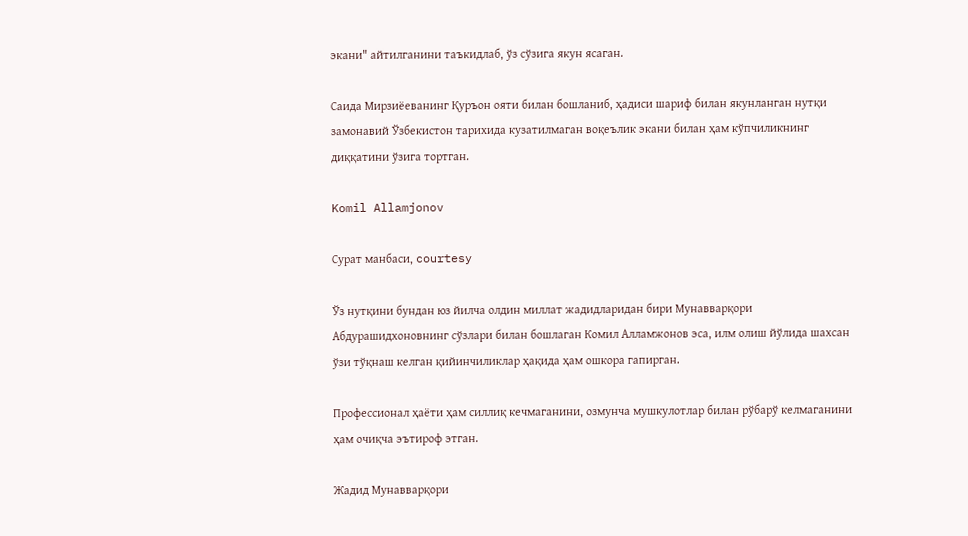экани" айтилганини таъкидлаб, ўз сўзига якун ясаган.

Саида Мирзиёеванинг Қуръон ояти билан бошланиб, ҳадиси шариф билан якунланган нутқи замонавий Ўзбекистон тарихида кузатилмаган воқеълик экани билан ҳам кўпчиликнинг диққатини ўзига тортган.

Komil Allamjonov

Сурат манбаси, courtesy

Ўз нутқини бундан юз йилча олдин миллат жадидларидан бири Мунавварқори Абдурашидхоновнинг сўзлари билан бошлаган Комил Алламжонов эса, илм олиш йўлида шахсан ўзи тўқнаш келган қийинчиликлар ҳақида ҳам ошкора гапирган.

Профессионал ҳаёти ҳам силлиқ кечмаганини, озмунча мушкулотлар билан рўбарў келмаганини ҳам очиқча эътироф этган.

Жадид Мунавварқори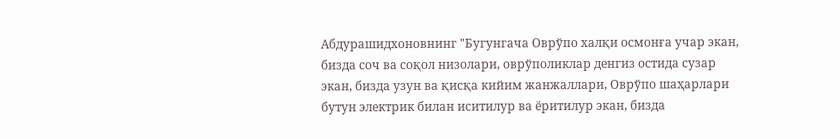Абдурашидхоновнинг "Бугунгача Оврўпо халқи осмонға учар экан, бизда соч ва соқол низолари, оврўполиклар денгиз остида сузар экан, бизда узун ва қисқа кийим жанжаллари, Оврўпо шаҳарлари бутун электрик билан иситилур ва ёритилур экан, бизда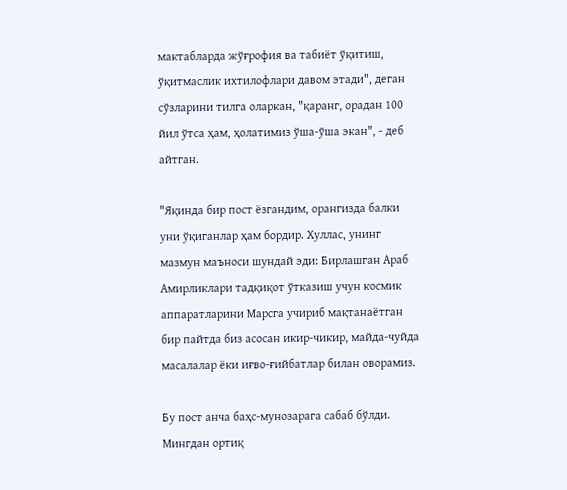мактабларда жўғрофия ва табиёт ўқитиш, ўқитмаслик ихтилофлари давом этади", деган сўзларини тилга оларкан, "қаранг, орадан 100 йил ўтса ҳам, ҳолатимиз ўша-ўша экан", - деб айтган.

"Яқинда бир пост ёзгандим, орангизда балки уни ўқиганлар ҳам бордир. Хуллас, унинг мазмун маъноси шундай эди: Бирлашган Араб Амирликлари тадқиқот ўтказиш учун космик аппаратларини Марсга учириб мақтанаётган бир пайтда биз асосан икир-чикир, майда-чуйда масалалар ёки иғво-ғийбатлар билан оворамиз.

Бу пост анча баҳс-мунозарага сабаб бўлди. Мингдан ортиқ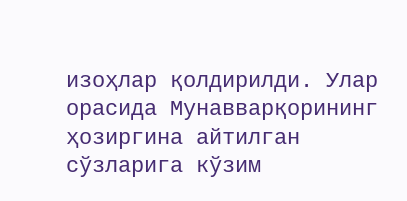изоҳлар қолдирилди. Улар орасида Мунавварқорининг ҳозиргина айтилган сўзларига кўзим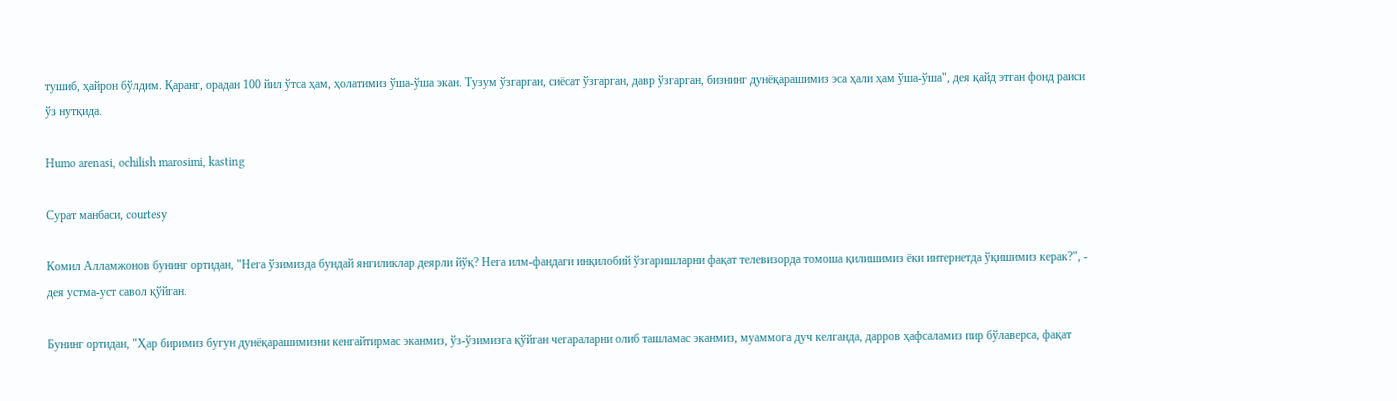тушиб, ҳайрон бўлдим. Қаранг, орадан 100 йил ўтса ҳам, ҳолатимиз ўша-ўша экан. Тузум ўзгарган, сиёсат ўзгарган, давр ўзгарган, бизнинг дунёқарашимиз эса ҳали ҳам ўша-ўша", дея қайд этган фонд раиси ўз нутқида.

Humo arenasi, ochilish marosimi, kasting

Сурат манбаси, courtesy

Комил Алламжонов бунинг ортидан, "Нега ўзимизда бундай янгиликлар деярли йўқ? Нега илм-фандаги инқилобий ўзгаришларни фақат телевизорда томоша қилишимиз ёки интернетда ўқишимиз керак?", - дея устма-уст савол қўйган.

Бунинг ортидан, "Ҳар биримиз бугун дунёқарашимизни кенгайтирмас эканмиз, ўз-ўзимизга қўйган чегараларни олиб ташламас эканмиз, муаммога дуч келганда, дарров ҳафсаламиз пир бўлаверса, фақат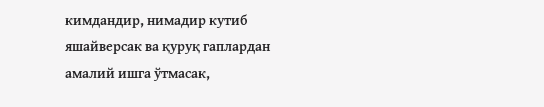кимдандир, нимадир кутиб яшайверсак ва қуруқ гаплардан амалий ишга ўтмасак,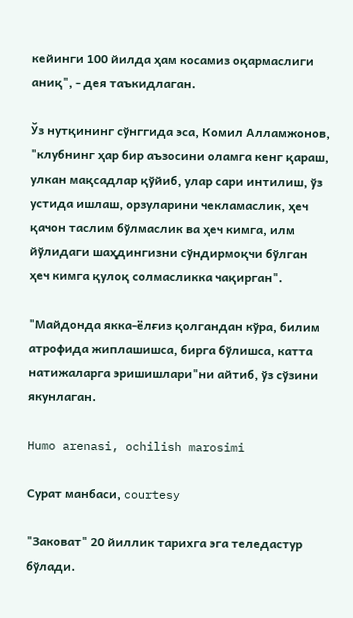кейинги 100 йилда ҳам косамиз оқармаслиги аниқ", - дея таъкидлаган.

Ўз нутқининг сўнггида эса, Комил Алламжонов, "клубнинг ҳар бир аъзосини оламга кенг қараш, улкан мақсадлар қўйиб, улар сари интилиш, ўз устида ишлаш, орзуларини чекламаслик, ҳеч қачон таслим бўлмаслик ва ҳеч кимга, илм йўлидаги шаҳдингизни сўндирмоқчи бўлган ҳеч кимга қулоқ солмасликка чақирган".

"Майдонда якка-ёлғиз қолгандан кўра, билим атрофида жиплашишса, бирга бўлишса, катта натижаларга эришишлари"ни айтиб, ўз сўзини якунлаган.

Humo arenasi, ochilish marosimi

Сурат манбаси, courtesy

"Заковат" 20 йиллик тарихга эга теледастур бўлади.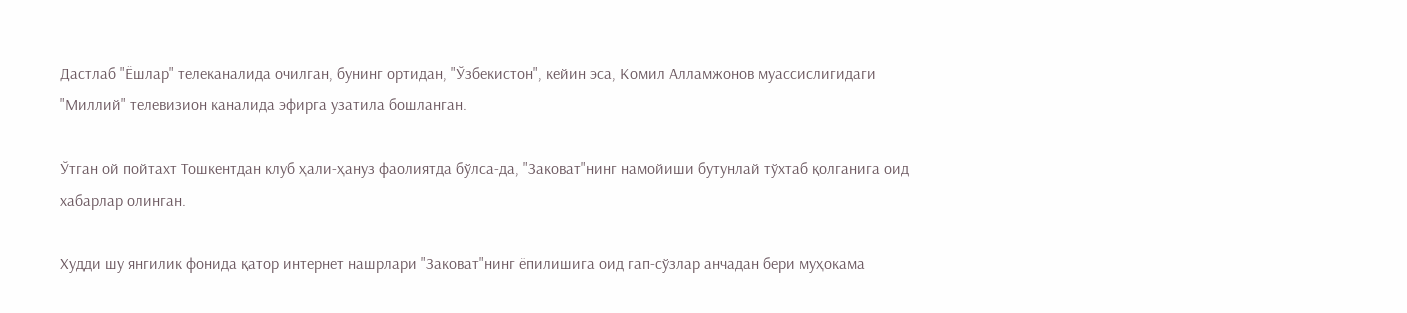Дастлаб "Ёшлар" телеканалида очилган, бунинг ортидан, "Ўзбекистон", кейин эса, Комил Алламжонов муассислигидаги "Миллий" телевизион каналида эфирга узатила бошланган.

Ўтган ой пойтахт Тошкентдан клуб ҳали-ҳануз фаолиятда бўлса-да, "Заковат"нинг намойиши бутунлай тўхтаб қолганига оид хабарлар олинган.

Худди шу янгилик фонида қатор интернет нашрлари "Заковат"нинг ёпилишига оид гап-сўзлар анчадан бери муҳокама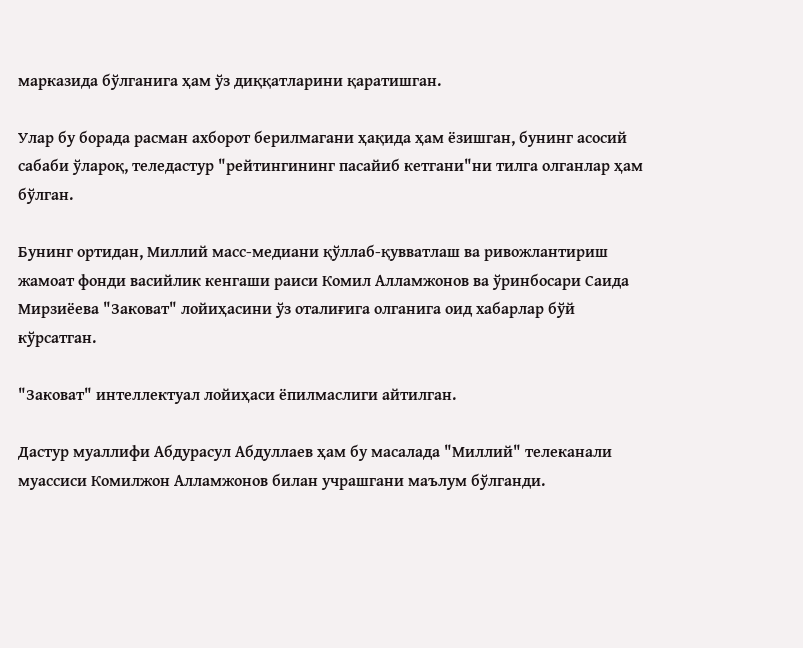марказида бўлганига ҳам ўз диққатларини қаратишган.

Улар бу борада расман ахборот берилмагани ҳақида ҳам ёзишган, бунинг асосий сабаби ўлароқ, теледастур "рейтингининг пасайиб кетгани"ни тилга олганлар ҳам бўлган.

Бунинг ортидан, Миллий масс-медиани қўллаб-қувватлаш ва ривожлантириш жамоат фонди васийлик кенгаши раиси Комил Алламжонов ва ўринбосари Саида Мирзиёева "Заковат" лойиҳасини ўз оталиғига олганига оид хабарлар бўй кўрсатган.

"Заковат" интеллектуал лойиҳаси ёпилмаслиги айтилган.

Дастур муаллифи Абдурасул Абдуллаев ҳам бу масалада "Миллий" телеканали муассиси Комилжон Алламжонов билан учрашгани маълум бўлганди.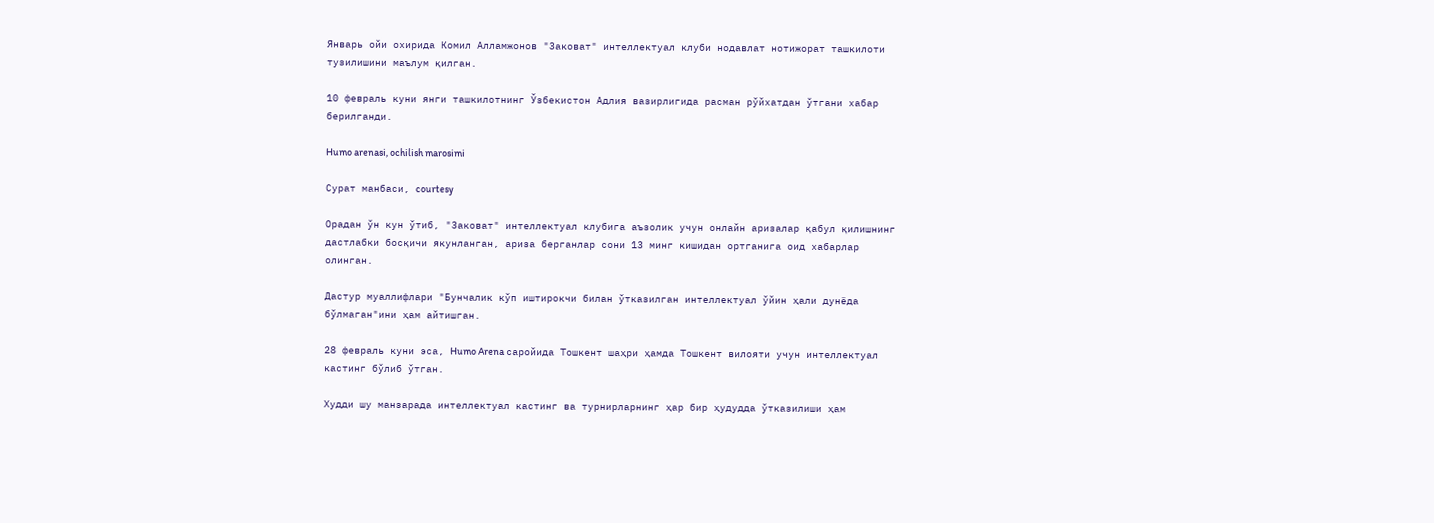Январь ойи охирида Комил Алламжонов "Заковат" интеллектуал клуби нодавлат нотижорат ташкилоти тузилишини маълум қилган.

10 февраль куни янги ташкилотнинг Ўзбекистон Адлия вазирлигида расман рўйхатдан ўтгани хабар берилганди.

Humo arenasi, ochilish marosimi

Сурат манбаси, courtesy

Орадан ўн кун ўтиб, "Заковат" интеллектуал клубига аъзолик учун онлайн аризалар қабул қилишнинг дастлабки босқичи якунланган, ариза берганлар сони 13 минг кишидан ортганига оид хабарлар олинган.

Дастур муаллифлари "Бунчалик кўп иштирокчи билан ўтказилган интеллектуал ўйин ҳали дунёда бўлмаган"ини ҳам айтишган.

28 февраль куни эса, Humo Arena саройида Тошкент шаҳри ҳамда Тошкент вилояти учун интеллектуал кастинг бўлиб ўтган.

Худди шу манзарада интеллектуал кастинг ва турнирларнинг ҳар бир ҳудудда ўтказилиши ҳам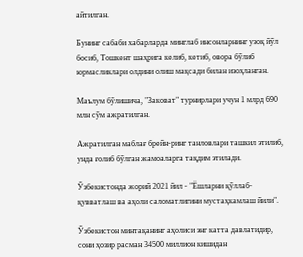айтилган.

Бунинг сабаби хабарларда минглаб инсонларнинг узоқ йўл босиб, Тошкент шаҳрига келиб, кетиб, овора бўлиб юрмасликлари олдини олиш мақсади билан изоҳланган.

Маълум бўлишича, "Заковат" турнирлари учун 1 млрд 690 млн сўм ажратилган.

Ажратилган маблағ брейн-ринг танловлари ташкил этилиб, унда ғолиб бўлган жамоаларга тақдим этилади.

Ўзбекистонда жорий 2021 йил - "Ёшларни қўллаб-қувватлаш ва аҳоли саломатлигини мустаҳкамлаш йили".

Ўзбекистон минтақанинг аҳолиси энг катта давлатидир, сони ҳозир расман 34500 миллион кишидан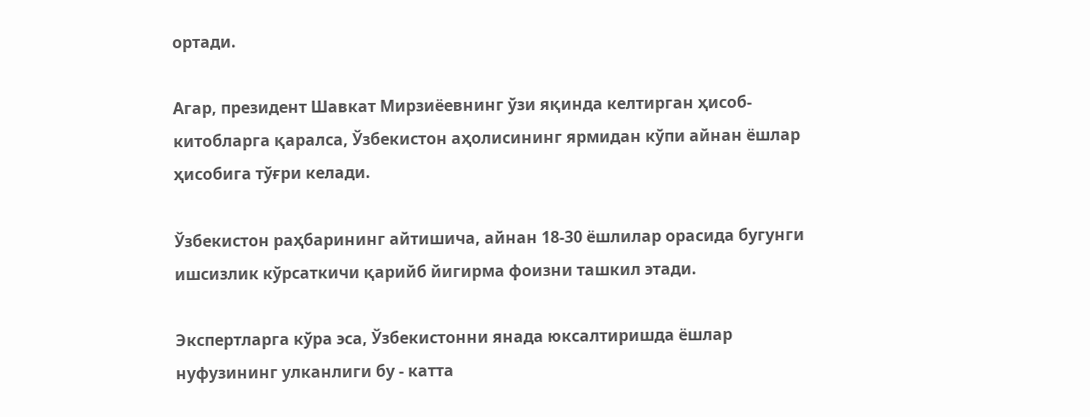ортади.

Агар, президент Шавкат Мирзиёевнинг ўзи яқинда келтирган ҳисоб-китобларга қаралса, Ўзбекистон аҳолисининг ярмидан кўпи айнан ёшлар ҳисобига тўғри келади.

Ўзбекистон раҳбарининг айтишича, айнан 18-30 ёшлилар орасида бугунги ишсизлик кўрсаткичи қарийб йигирма фоизни ташкил этади.

Экспертларга кўра эса, Ўзбекистонни янада юксалтиришда ёшлар нуфузининг улканлиги бу - катта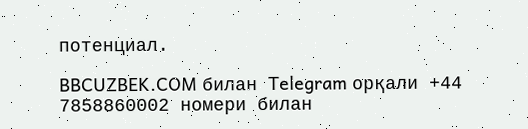потенциал.

BBCUZBEK.COM билан Telegram орқали +44 7858860002 номери билан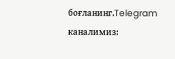боғланинг.Telegram каналимиз: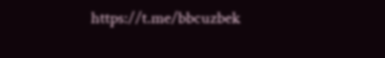https://t.me/bbcuzbek